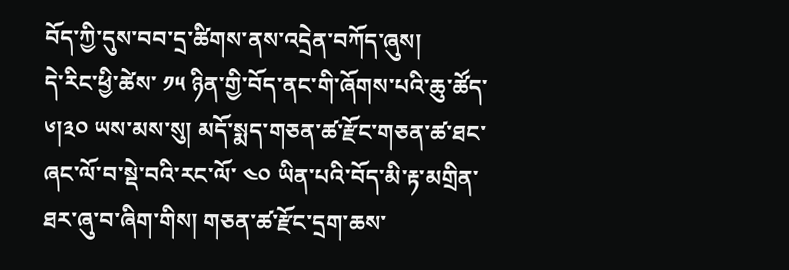བོད་ཀྱི་དུས་བབ་དྲ་ཚིགས་ནས་འདྲེན་བཀོད་ཞུས།
དེ་རིང་ཕྱི་ཚེས་ ༡༥ ཉིན་གྱི་བོད་ནང་གི་ཞོགས་པའི་ཆུ་ཚོད་ ༦།༣༠ ཡས་མས་སུ། མདོ་སྨད་གཅན་ཚ་རྫོང་གཅན་ཚ་ཐང་ཞང་ལོ་བ་སྡེ་བའི་རང་ལོ་ ༤༠ ཡིན་པའི་བོད་མི་རྟ་མགྲིན་ཐར་ཞུ་བ་ཞིག་གིས། གཅན་ཚ་རྫོང་དྲག་ཆས་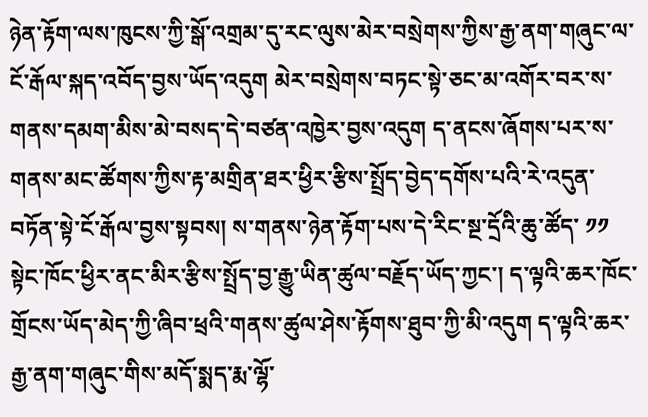ཉེན་རྟོག་ལས་ཁུངས་ཀྱི་སྒོ་འགྲམ་དུ་རང་ལུས་མེར་བསྲེགས་ཀྱིས་རྒྱ་ནག་གཞུང་ལ་ངོ་རྒོལ་སྐད་འབོད་བྱས་ཡོད་འདུག མེར་བསྲེགས་བཏང་སྟེ་ཅང་མ་འགོར་བར་ས་གནས་དམག་མིས་མེ་བསད་དེ་བཙན་འཁྱེར་བྱས་འདུག ད་ནངས་ཞོགས་པར་ས་གནས་མང་ཚོགས་ཀྱིས་རྟ་མགྲིན་ཐར་ཕྱིར་རྩིས་སྤྲོད་བྱེད་དགོས་པའི་རེ་འདུན་བཏོན་སྟེ་ངོ་རྒོལ་བྱས་སྟབས། ས་གནས་ཉེན་རྟོག་པས་དེ་རིང་སྔ་དྲོའི་ཆུ་ཚོད་ ༡༡ སྟེང་ཁོང་ཕྱིར་ནང་མིར་རྩིས་སྤྲོད་བྱ་རྒྱུ་ཡིན་ཚུལ་བརྗོད་ཡོད་ཀྱང་། ད་ལྟའི་ཆར་ཁོང་གྲོངས་ཡོད་མེད་ཀྱི་ཞིབ་ཕྲའི་གནས་ཚུལ་ཤེས་རྟོགས་ཐུབ་ཀྱི་མི་འདུག ད་ལྟའི་ཆར་རྒྱ་ནག་གཞུང་གིས་མདོ་སྨད་རྨ་ལྷོ་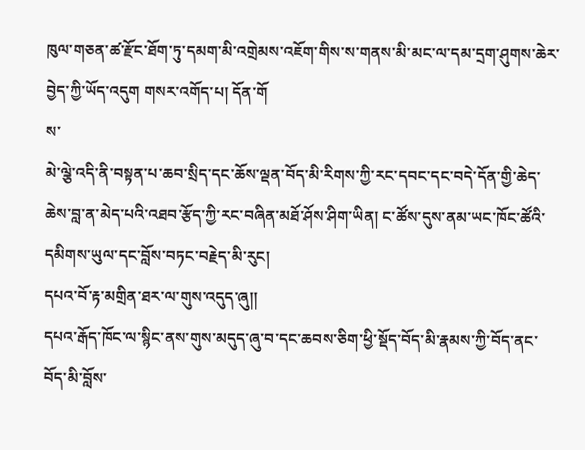ཁུལ་གཅན་ཚ་རྫོང་ཐོག་ཏུ་དམག་མི་འགྲེམས་འཇོག་གིས་ས་གནས་མི་མང་ལ་དམ་དྲག་ཤུགས་ཆེར་བྱེད་ཀྱི་ཡོད་འདུག གསར་འགོད་པ། དོན་གོ
ས་
མེ་ལྕེ་འདི་ནི་བསྟན་པ་ཆབ་སྲིད་དང་ཆོས་ལྡན་བོད་མི་རིགས་ཀྱི་རང་དབང་དང་བདེ་དོན་གྱི་ཆེད་ཆེས་བླ་ན་མེད་པའི་འཐབ་རྩོད་ཀྱི་རང་བཞིན་མཐོ་ཤོས་ཤིག་ཡིན། ང་ཚོས་དུས་ནམ་ཡང་ཁོང་ཚོའི་དམིགས་ཡུལ་དང་བློས་བཏང་བརྗེད་མི་རུང།
དཔའ་བོ་རྟ་མགྲིན་ཐར་ལ་གུས་འདུད་ཞུ།།
དཔའ་རྒོད་ཁོང་ལ་སྙིང་ནས་གུས་མདུད་ཞུ་བ་དང་ཆབས་ཅིག་ཕྱི་སྡོད་བོད་མི་རྣམས་ཀྱི་བོད་ནང་བོད་མི་བློས་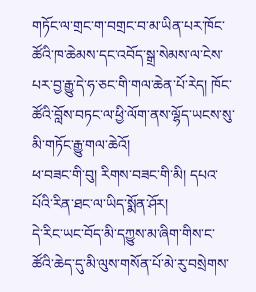གཏོང་ལ་གྲང་ག་བགྲང་བ་མ་ཡིན་པར་ཁོང་ཚོའི་ཁ་ཆེམས་དང་འབོད་སྒྲ་སེམས་ལ་ངེས་པར་བྱ་རྒྱུ་དེ་ཧ་ཅང་གི་གལ་ཆེན་པོ་རེད། ཁོང་ཚོའི་བློས་བཏང་ལ་ཕྱི་ལོག་ནས་ལྷོད་ཡངས་སུ་མི་གཏོང་རྒྱུ་གལ་ཆེའོ།
ཕ་བཟང་གི་བུ། རིགས་བཟང་གི་མི། དཔའ་པོའི་རིན་ཐང་ལ་ཡིད་སྨོན་ཤོར།
དེ་རིང་ཡང་བོད་མི་དཀྱུས་མ་ཞིག་གིས་ང་ཚོའི་ཆེད་དུ་མི་ལུས་གསོན་པོ་མེ་རུ་བསྲེགས་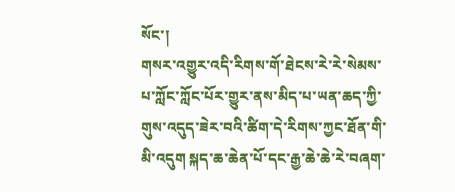སོང་།
གསར་འགྱུར་འདི་རིགས་གོ་ཐེངས་རེ་རེ་སེམས་པ་ཀློང་ཀློང་པོར་གྱུར་ནས་མིད་པ་ཡན་ཆད་ཀྱི་གུས་འདུད་ཟེར་བའི་ཚིག་དེ་རིགས་ཀྱང་ཐོན་གི་མི་འདུག སྐད་ཆ་ཆེན་པོ་དང་རྒྱ་ཆེ་ཆེ་རེ་བཞག་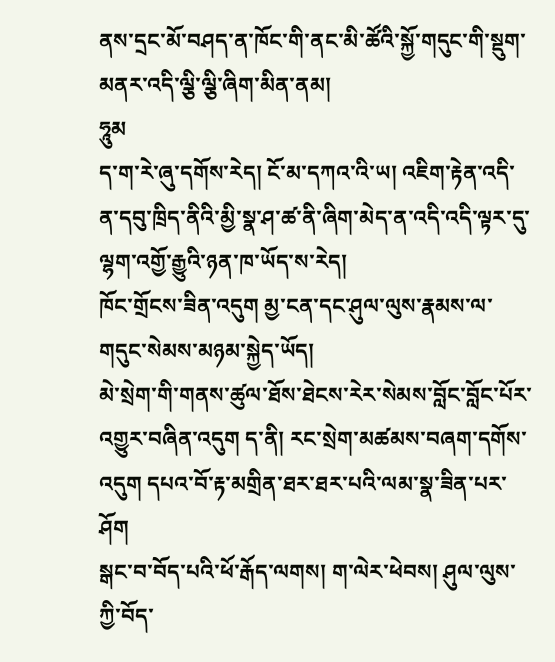ནས་དྲང་མོ་བཤད་ན་ཁོང་གི་ནང་མི་ཚོའི་སྐྱོ་གདུང་གི་སྡུག་མནར་འདི་ལྕི་ལྕི་ཞིག་མིན་ནམ།
ཧཱུམ
ད་ག་རེ་ཞུ་དགོས་རེད། ངོ་མ་དཀའ་འི་ཡ། འཇིག་རྟེན་འདི་ན་དབུ་ཁྲིད་ནིའི་མྱི་སྣ་ཤ་ཚ་ནི་ཞིག་མེད་ན་འདི་འདི་ལྟར་དུ་ལྷག་འགྱོ་རྒྱུའི་ཉན་ཁ་ཡོད་ས་རེད།
ཁོང་གྲོངས་ཟིན་འདུག མྱ་ངན་དང་ཤུལ་ལུས་རྣམས་ལ་གདུང་སེམས་མཉམ་སྐྱེད་ཡོད།
མེ་སྲེག་གི་གནས་ཚུལ་ཐོས་ཐེངས་རེར་སེམས་བློང་བློང་པོར་འགྱུར་བཞིན་འདུག ད་ནི། རང་སྲེག་མཚམས་བཞག་དགོས་འདུག དཔའ་བོ་རྟ་མགྲིན་ཐར་ཐར་པའི་ལམ་སྣ་ཟིན་པར་ཤོག
སྒང་བ་བོད་པའི་ཕོ་རྒོད་ལགས། ག་ལེར་ཕེབས། ཤུལ་ལུས་ཀྱི་བོད་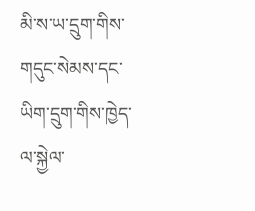མི་ས་ཡ་དྲུག་གིས་གདུང་སེམས་དང་ཡིག་དྲུག་གིས་ཁྱེད་ལ་སྐྱེལ་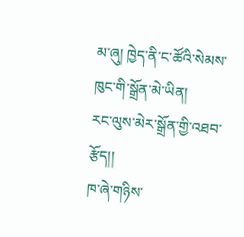མ་ཞུ། ཁྱེད་ནི་ང་ཚོའི་སེམས་ཁུང་གི་སྒྲོན་མེ་ཡིན།
རང་ལུས་མེར་སྒྲོན་གྱི་འཐབ་རྩོད།།
ཁ་ཞེ་གཉིས་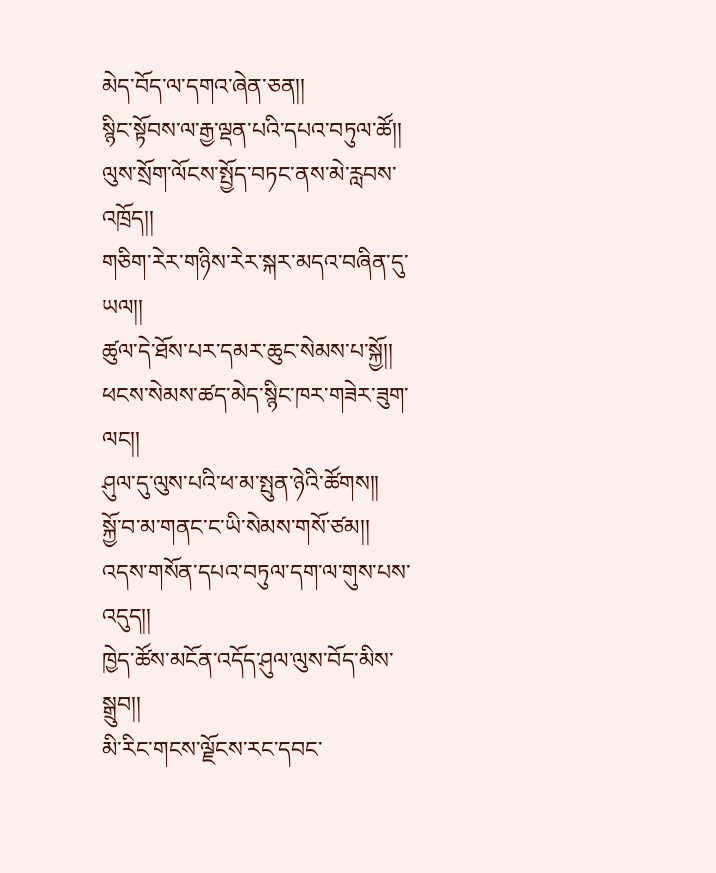མེད་བོད་ལ་དགའ་ཞེན་ཅན།།
སྙིང་སྟོབས་ལ་རྒྱ་ལྡན་པའི་དཔའ་བཏུལ་ཚོ།།
ལུས་སྲོག་ལོངས་སྤྱོད་བཏང་ནས་མེ་རླབས་འཁྲོད།།
གཅིག་རེར་གཉིས་རེར་སྐར་མདའ་བཞིན་དུ་ཡལ།།
ཚུལ་དེ་ཐོས་པར་དམར་ཆུང་སེམས་པ་སྐྱོ།།
ཕངས་སེམས་ཚད་མེད་སྙིང་ཁར་གཟེར་ཟུག་ལང།།
ཤུལ་དུ་ལུས་པའི་ཕ་མ་སྤུན་ཉེའི་ཚོགས།།
སྐྱོ་བ་མ་གནང་ང་ཡི་སེམས་གསོ་ཙམ།།
འདས་གསོན་དཔའ་བཏུལ་དག་ལ་གུས་པས་འདུད།།
ཁྱེད་ཚོས་མངོན་འདོད་ཤུལ་ལུས་བོད་མིས་སྒྲུབ།།
མི་རིང་གངས་ལྗོངས་རང་དབང་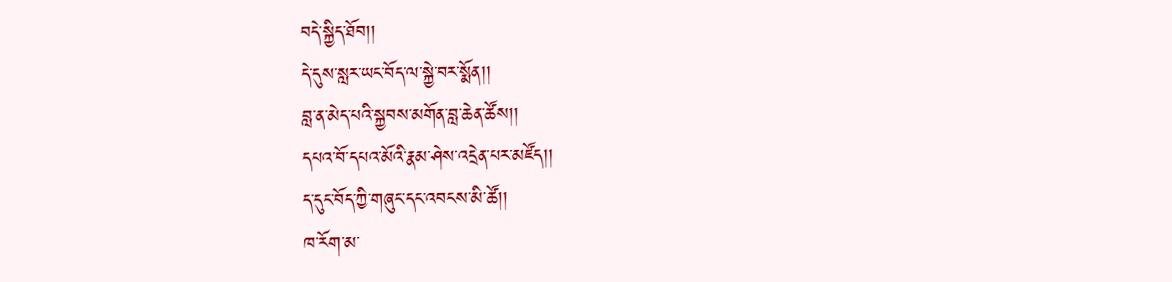བདེ་སྐྱིད་ཐོབ།།
དེ་དུས་སླར་ཡང་བོད་ལ་སྐྱེ་བར་སྨོན།།
བླ་ན་མེད་པའི་སྐྱབས་མགོན་བླ་ཆེན་ཚོས།།
དཔའ་བོ་དཔའ་མོའི་རྣམ་ཤེས་འདྲེན་པར་མཛོད།།
ད་དུང་བོད་ཀྱི་གཞུང་དང་འབངས་མི་ཚོ།།
ཁ་རོག་མ་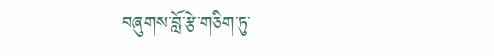བཞུགས་བློ་རྩེ་གཅིག་ཏུ་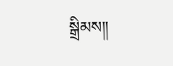སྒྲིམས།།